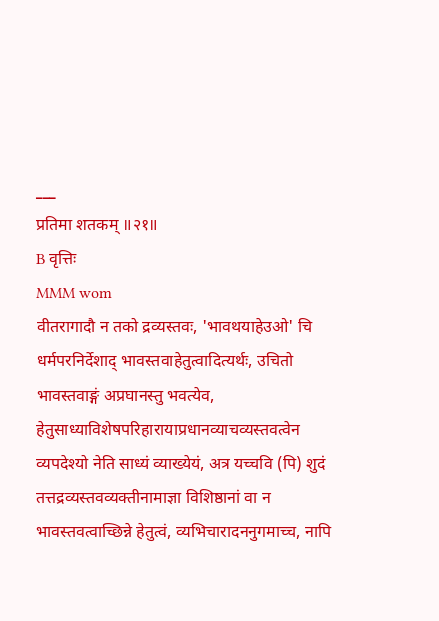___
प्रतिमा शतकम् ॥२१॥
B वृत्तिः
MMM wom
वीतरागादौ न तको द्रव्यस्तवः, 'भावथयाहेउओ' चि धर्मपरनिर्देशाद् भावस्तवाहेतुत्वादित्यर्थः, उचितो भावस्तवाङ्गं अप्रघानस्तु भवत्येव, हेतुसाध्याविशेषपरिहारायाप्रधानव्याचव्यस्तवत्वेन व्यपदेश्यो नेति साध्यं व्याख्येयं, अत्र यच्चवि (पि) शुदं तत्तद्रव्यस्तवव्यक्तीनामाज्ञा विशिष्ठानां वा न भावस्तवत्वाच्छिन्ने हेतुत्वं, व्यभिचारादननुगमाच्च, नापि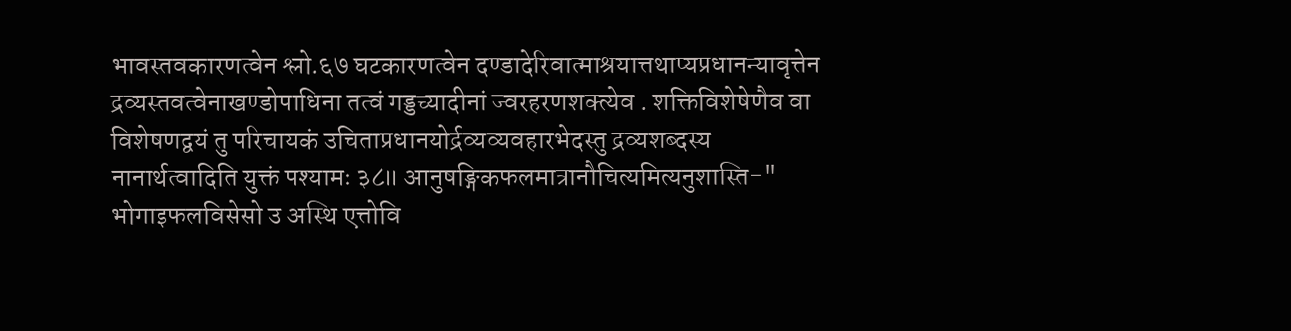भावस्तवकारणत्वेन श्लो.६७ घटकारणत्वेन दण्डादेरिवात्माश्रयात्तथाप्यप्रधानन्यावृत्तेन द्रव्यस्तवत्वेनाखण्डोपाधिना तत्वं गड्डच्यादीनां ज्वरहरणशक्त्येव . शक्तिविशेषेणैव वा विशेषणद्वयं तु परिचायकं उचिताप्रधानयोर्द्रव्यव्यवहारभेदस्तु द्रव्यशब्दस्य नानार्थत्वादिति युक्तं पश्यामः ३८॥ आनुषङ्गिकफलमात्रानौचित्यमित्यनुशास्ति-" भोगाइफलविसेसो उ अस्थि एत्तोवि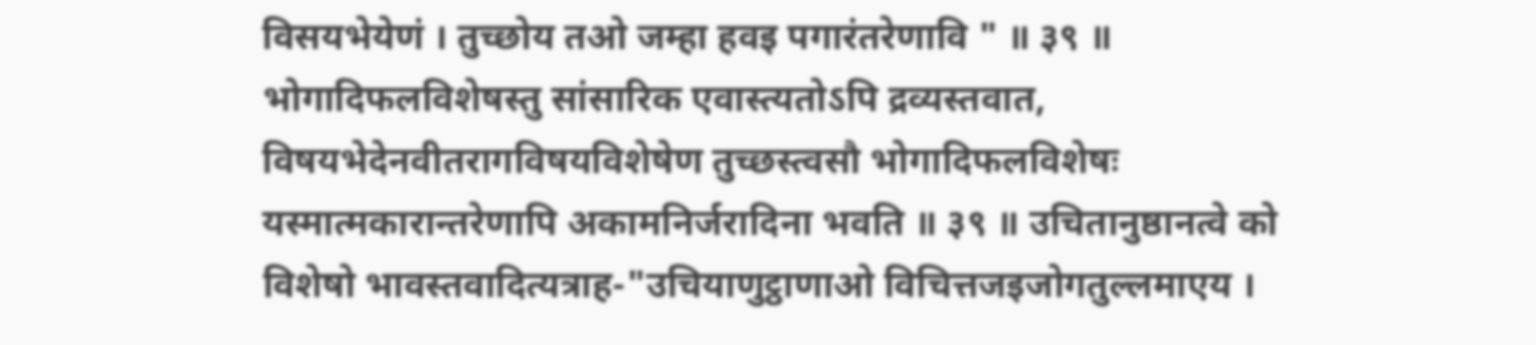विसयभेयेणं । तुच्छोय तओ जम्हा हवइ पगारंतरेणावि " ॥ ३९ ॥ भोगादिफलविशेषस्तु सांसारिक एवास्त्यतोऽपि द्रव्यस्तवात, विषयभेदेनवीतरागविषयविशेषेण तुच्छस्त्वसौ भोगादिफलविशेषः यस्मात्मकारान्तरेणापि अकामनिर्जरादिना भवति ॥ ३९ ॥ उचितानुष्ठानत्वे को विशेषो भावस्तवादित्यत्राह-"उचियाणुट्ठाणाओ विचित्तजइजोगतुल्लमाएय ।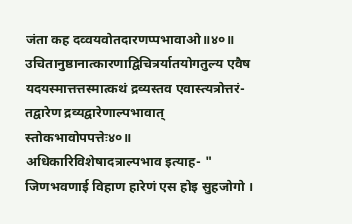जंता कह दव्वयवोतदारणप्पभावाओ॥४०॥ उचितानुष्ठानात्कारणाद्विचित्रर्यातयोगतुल्य एवैष यदयस्मात्तत्तस्मात्कथं द्रव्यस्तव एवास्त्यत्रोत्तरं-तद्वारेण द्रव्यद्वारेणाल्पभावात् स्तोकभावोपपत्तेः४०॥ अधिकारिविशेषादत्राल्पभाव इत्याह- " जिणभवणाई विहाण हारेणं एस होइ सुहजोगो ।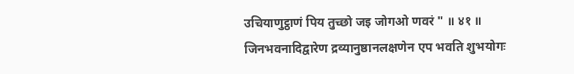उचियाणुट्ठाणं पिय तुच्छो जइ जोगओ णवरं " ॥ ४१ ॥ जिनभवनादिद्वारेण द्रव्यानुष्ठानलक्षणेन एप भवति शुभयोगः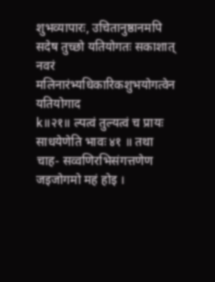शुभव्यापारः, उचितानुष्ठानमपि सदेष तुच्छो यतियोगतः सकाशात् नवरं मलिनारंभ्यधिकारिकशुभयोगत्वेन यतियोगाद
k॥२१॥ ल्पत्वं तुल्यत्वं च प्रायः साधयेणेति भावः ४१ ॥ तथा चाह- सव्वणिरभिसंगत्तणेण जइजोगमो महं होइ ।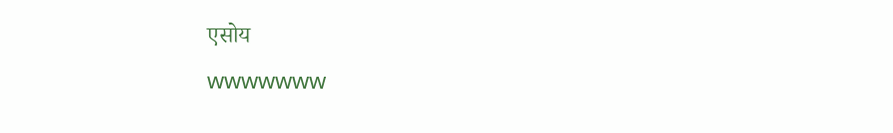एसोय
wwwwwww